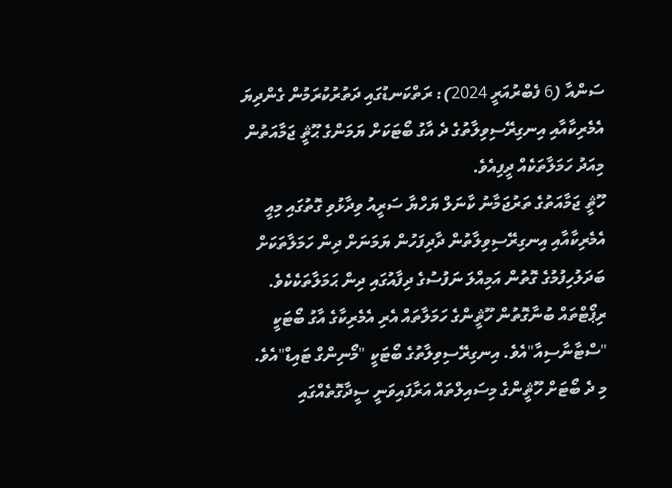ސަންއާ (6 ފެބްރުއަރީ 2024): ރަތްކަނޑުގައި ދަތުރުކުރަމުން ގެންދިޔަ އެމެރިކާއާއި އިނގިރޭސިވިލާތުގެ ދެ އާގު ބޯޓަކަށް ޔަމަންގެ ޙޫޘީ ޖަމާއަތުން މިއަދު ހަމަލާތަކެއް ދީފިއެވެ.
ހޫޘީ ޖަމާއަތުގެ ތަރުޖަމާނު ކާނަލް ޔަހްޔާ ސަރީއު ވިދާޅުވި ގޮތުގައި މިއީ އެމެރިކާއާއި އިނގިރޭސިވިލާތުން ދާދިފަހުން ޔަމަނަށް ދިން ހަމަލާތަކަށް ބަދަލުހިފުމުގެ ގޮތުން އަމިއްލަ ނަފުސުގެ ދިފާއުގައި ދިން ޙަމަލާތަކެކެވެ. ރިޕޯޓްތައް ބުނާގޮތުން ހޫޘީންގެ ހަމަލާތައް އެރި އެމެރިކާގެ އާގު ބޯޓަކީ "ސްޓާނާސިއާ"އެވެ. އިނގިރޭސިވިލާތުގެ ބޯޓަކީ "މޯނިންގް ޓައިޑް"އެވެ. މި ދެ ބޯޓަށް ހޫޘީންގެ މިސައިލްތައް އަރާފައިވަނީ ސީދާގޮތެއްގައި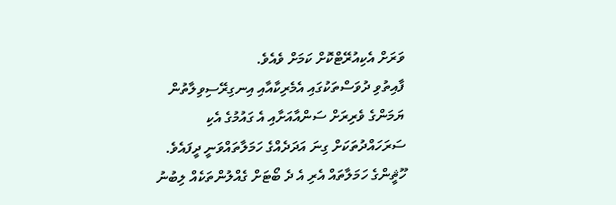ވަރަށް އެކިއުރޭޓްކޮށް ކަމަށް ވެއެވެ.
ފާއިތުވި ދުވަސްތަކުގައި އެމެރިކާއާއި އިނގިރޭސިވިލާތުން ޔަމަންގެ ވެރިރަށް ސަންއާއަށާއި އެ ގައުމުގެ އެކި ސަރަހައްދުތަކަށް ގިނަ އަދަދެއްގެ ހަމަލާތައްވަނީ ދީފައެވެ. ހޫޘީންގެ ހަމަލާތައް އެރި އެ ދެ ބޯޓަށް ގެއްލުންތަކެއް ލިބުނު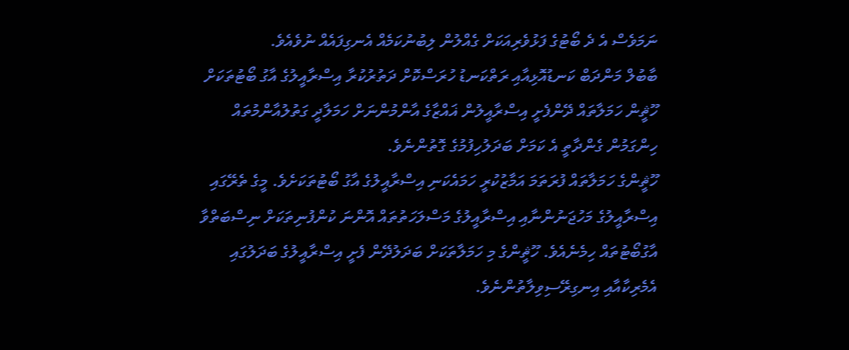ނަމަވެސް އެ ދެ ބޯޓުގެ ފަޅުވެރިއަކަށް ގެއްލުން ލިބުނުކަމެއް އެނގިފައެއް ނުވެއެވެ.
ބާބުލް މަންދަބް ކަނޑުއޮޅިއާއި ރަތްކަނޑު ހުރަސްކޮށް ދަތުރުކުރާ އިސްރާއީލުގެ އާގު ބޯޓުތަކަށް ހޫޘީން ހަމަލާތައް ދޭންފެށީ އިސްރާއީލުން ޣައްޒާގެ އާންމުންނަށް ހަމަލާދީ ގަތުލުއާންމުތައް ހިންގަމުން ގެންދާތީ އެ ކަމަށް ބަދަލުހިފުމުގެ ގޮތުންނެވެ.
ހޫޘީންގެ ހަމަލާތައް ފުރަތަމަ އަމާޒުކުރީ ހަމައެކަނި އިސްރާއީލުގެ އާގު ބޯޓުތަކަށެވެ. މީގެ ތެރޭގައި އިސްރާއީލުގެ މަހުޖަނުންނާއި އިސްރާއީލުގެ މަސްލަހަތުތައް އޮންނަ ކުންފުނިތަކަށް ނިސްބަތްވާ އާގުބޯޓުތައް ހިމެނެއެވެ. ހޫޘީންގެ މި ހަމަލާތަކަށް ބަދަލުދޭން ފެށީ އިސްރާއީލުގެ ބަދަލުގައި އެމެރިކާއާއި އިނގިރޭސިވިލާތުންނެވެ.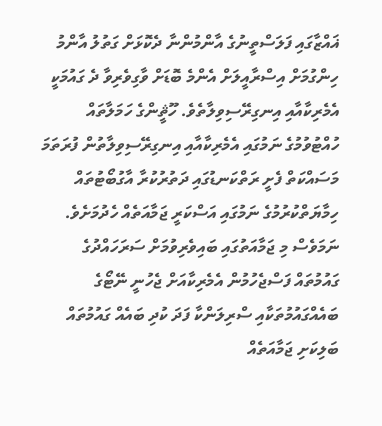ޣައްޒާގައި ފަލަސްތީނުގެ އާންމުންނާ ދެކޮޅަށް ގަތުލު އާންމު ހިންގުމަށް އިސްރާއީލަށް އެންމެ ބޮޑަށް ވާގިވެރިވާ ދެ ގައުމަކީ އެމެރިކާއާއި އިނގިރޭސިވިލާތެވެ. ހޫޘީންގެ ހަމަލާތައް ހުއްޓުވުމުގެ ނަމުގައި އެމެރިކާއާއި އިނގިރޭސިވިލާތުން ފުރަތަމަ މަސައްކަތް ފެށީ ރަތްކަނޑުގައި ދަތުރުކުރާ އާގުބޯޓުތައް ހިމާޔަތްކުރުމުގެ ނަމުގައި އަސްކަރީ ޖަމާއަތެއް ހެދުމަށެވެ.
ނަމަވެސް މި ޖަމާއަތުގައި ބައިވެރިވުމަށް ސަރަހައްދުގެ ގައުމުތައް ފަސްޖެހުމުން އެމެރިކާއަށް ޖެހުނީ ނޭޓޯގެ ބައެއްގައުމުތަކާއި ސްރިލަންކާ ފަދަ ކުދި ބައެއް ގައުމުތައް ބަލިކަށި ޖަމާއަތެއް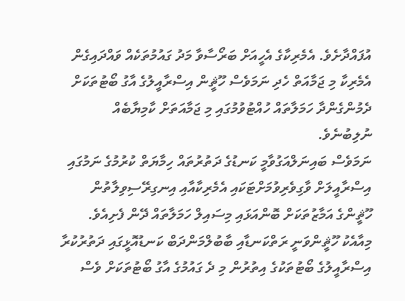އުފައްދާށެވެ. އެމެރިކާގެ އެހީއަށް ބަރޯސާވާ މަދު ގައުމުތަކެއް ވައްދައިގެން އެމެރިކާ މި ޖަމާއަތް ހެދި ނަމަވެސް ހޫޘީން އިސްރާއީލުގެ އާގު ބޯޓުތަކަށް ދެމުންގެންދާ ހަމަލާތައް ހުއްޓުވުމުގައި މި ޖަމާއަތަށް ކާމިޔާބެއް ނުލިބުނެވެ.
ނަމަވެސް ބައިނަލްއަގުވާމީ ކަނޑުގެ ދަތުރުތައް ހިމާޔަތް ކުރުމުގެ ނަމުގައި އިސްރާއީލަށް ވާގިވެރިވުމަށްޓަކައި އެމެރިކާއާއި އިނގިރޭސިވިލާތުން ހޫޘީންގެ އަމާޒުތަކަށް ބޮންއަޅައި މިސައިލް ހަމަލާތައް ދޭން ފެށިއެވެ. މިއާއެކު ހޫޘީންވަނީ ރަތްކަނޑާއި ބާބުލްމަންދަބް ކަނޑުއޮޅީގައި ދަތުރުކުރާ އިސްރާއީލުގެ ބޯޓުތަކުގެ އިތުރުން މި ދެ ގައުމުގެ އާގު ބޯޓުތަކަށް ވެސް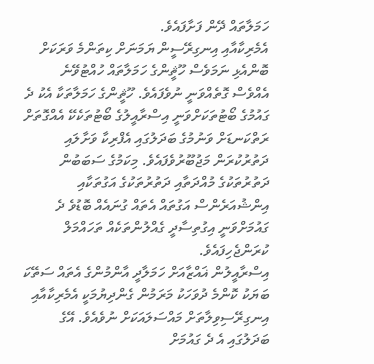ހަމަލާތައް ދޭން ފަށާފައެވެ.
އެމެރިކާއާއި އިނގިރޭސީން ޔަމަނަށް ކިތަންމެ ވަރަކަށް ބޮންއެޅި ނަމަވެސް ހޫޘީންގެ ހަމަލާތައް ހުއްޓުވޭނެ އެއްވެސް ގޮތެއްވަނީ ނުވެފައެވެ. ހޫޘީންގެ ހަމަލާތަކާ އެކު ދެ ގައުމުގެ ބޯޓުތަކަށްވަނީ އިސްރާއީލުގެ ބޯޓުތަކެކޭ އެއްގޮތަށް ރަތްކަނޑަށް ވަނުމުގެ ބަދަލުގައި އެފްރިކާ ވަށާލައި ދަތުރުކުރަން މަޖުބޫރުވެފައެވެ. މިކަމުގެ ސަބަބުން ދަތުރުތަކުގެ މުއްދަތާއި ދަތުރުތަކުގެ އަގުތަކާއި އިންޝުއަރެންސް އަގުތައް އެތައް ގުނައެއް ބޮޑުވެ ދެ ގައުމަށްވަނީ އިގުތިސާދީ ގެއްލުންތަކެއް ތަހައްމަލް ކުރަންޖެހިފައެވެ.
އިސްރާއީލުން ޣައްޒާއަށް ހަމަލާދީ އާންމުންގެ އެތައް ސަތޭކަ ބަޔަކު ކޮންމެ ދުވަހަކު މަރަމުން ގެންދިޔުމަކީ އެމެރިކާއާއި އިނގިރޭސިވިލާތަށް މައްސަލައަކަށް ނުވެއެވެ. އޭގެ ބަދަލުގައި އެ ދެ ގައުމަށް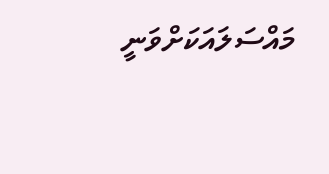މައްސަލައަކަށްވަނީ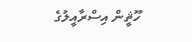ހޫޘީން އިސްރާއީލުގެ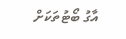އާގު ބޯޓުތަކަށް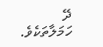ދޭ ހަމަލާތަކެވެ.